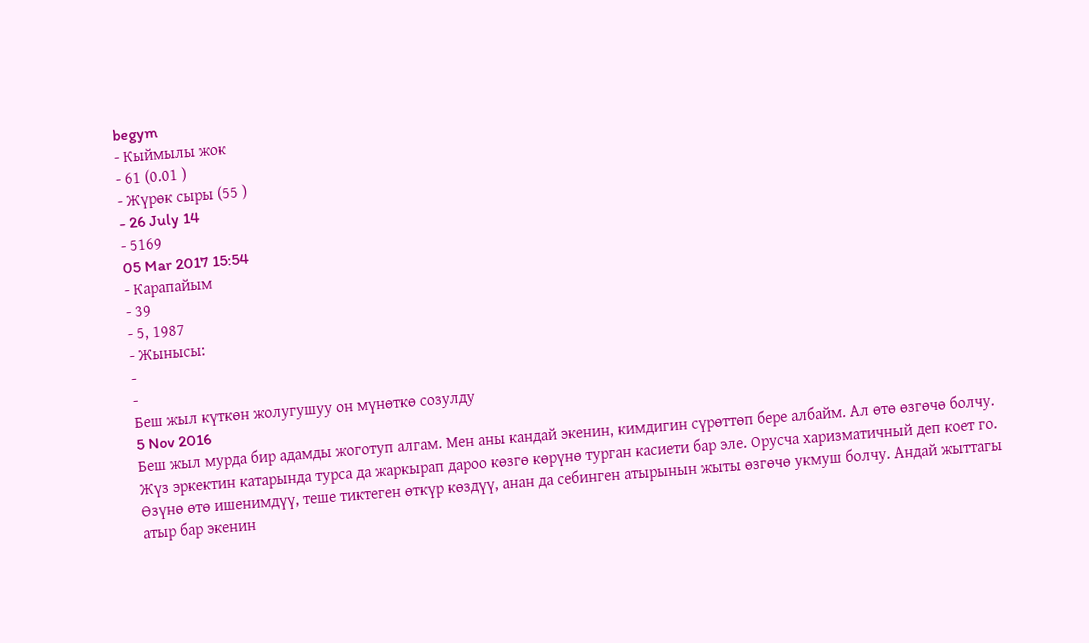begym
- Кыймылы жок
- 61 (0.01 )
- Жүрөк сыры (55 )
- 26 July 14
- 5169
05 Mar 2017 15:54
- Карапайым
- 39
- 5, 1987
- Жынысы:
-
-
Беш жыл күткөн жолугушуу он мүнөткө созулду
5 Nov 2016
Беш жыл мурда бир адамды жоготуп алгам. Мен аны кандай экенин, кимдигин сүрөттөп бере албайм. Ал өтө өзгөчө болчу. Жүз эркектин катарында турса да жаркырап дароо көзгө көрүнө турган касиети бар эле. Орусча харизматичный деп коет го. Өзүнө өтө ишенимдүү, теше тиктеген өткүр көздүү, анан да себинген атырынын жыты өзгөчө укмуш болчу. Андай жыттагы атыр бар экенин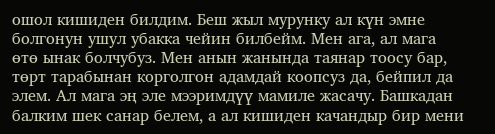ошол кишиден билдим. Беш жыл мурунку ал күн эмне болгонун ушул убакка чейин билбейм. Мен ага, ал мага өтө ынак болчубуз. Мен анын жанында таянар тоосу бар, төрт тарабынан корголгон адамдай коопсуз да, бейпил да элем. Ал мага эң эле мээримдүү мамиле жасачу. Башкадан балким шек санар белем, а ал кишиден качандыр бир мени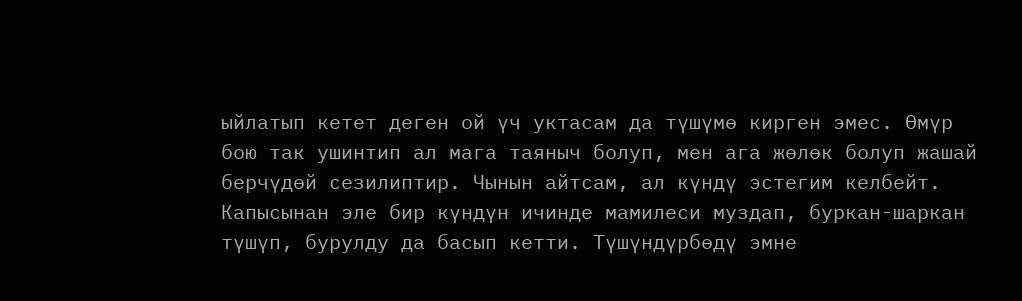ыйлатып кетет деген ой үч уктасам да түшүмө кирген эмес. Өмүр бою так ушинтип ал мага таяныч болуп, мен ага жөлөк болуп жашай берчүдөй сезилиптир. Чынын айтсам, ал күндү эстегим келбейт. Капысынан эле бир күндүн ичинде мамилеси муздап, буркан-шаркан түшүп, бурулду да басып кетти. Түшүндүрбөдү эмне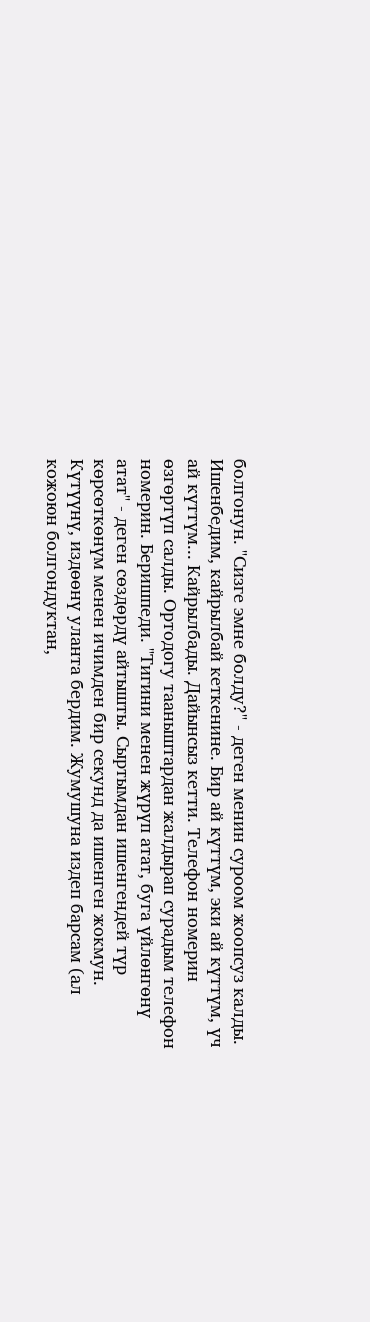болгонун. "Сизге эмне болду?" - деген менин суроом жоопсуз калды. Ишенбедим, кайрылбай кеткенине. Бир ай күттүм, эки ай күттүм, үч ай күттүм... Кайрылбады. Дайынсыз кетти. Телефон номерин өзгөртүп салды. Ортодогу тааныштардан жалдырап сурадым телефон номерин. Беришпеди. "Тигини менен жүрүп атат, буга үйлөнгөнү атат" - деген сөздөрдү айтышты. Сыртымдан ишенгендей түр көрсөткөнүм менен ичимден бир секунд да ишенген жокмун. Күтүүнү, издөөнү уланта бердим. Жумушуна издеп барсам (ал кожоюн болгондуктан,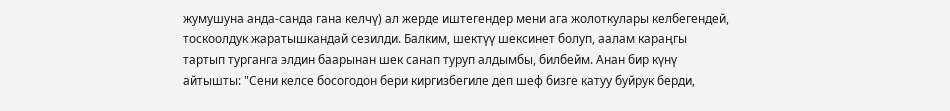жумушуна анда-санда гана келчү) ал жерде иштегендер мени ага жолоткулары келбегендей, тоскоолдук жаратышкандай сезилди. Балким, шектүү шексинет болуп, аалам караңгы тартып турганга элдин баарынан шек санап туруп алдымбы, билбейм. Анан бир күнү айтышты: "Сени келсе босогодон бери киргизбегиле деп шеф бизге катуу буйрук берди,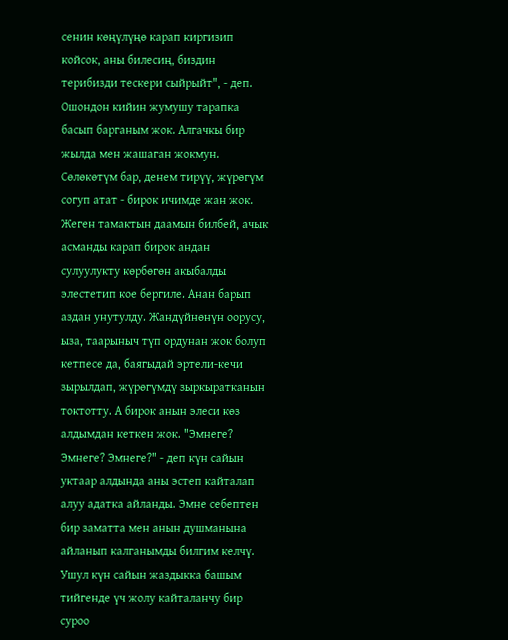сенин көңүлүңө карап киргизип койсок, аны билесиң, биздин терибизди тескери сыйрыйт", - деп. Ошондон кийин жумушу тарапка басып барганым жок. Алгачкы бир жылда мен жашаган жокмун. Сөлөкөтүм бар, денем тирүү, жүрөгүм согуп атат - бирок ичимде жан жок. Жеген тамактын даамын билбей, ачык асманды карап бирок андан сулуулукту көрбөгөн акыбалды элестетип кое бергиле. Анан барып аздан унутулду. Жандүйнөнүн оорусу, ыза, таарыныч түп ордунан жок болуп кетпесе да, баягыдай эртели-кечи зырылдап, жүрөгүмдү зыркыратканын токтотту. А бирок анын элеси көз алдымдан кеткен жок. "Эмнеге? Эмнеге? Эмнеге?" - деп күн сайын уктаар алдында аны эстеп кайталап алуу адатка айланды. Эмне себептен бир заматта мен анын душманына айланып калганымды билгим келчү. Ушул күн сайын жаздыкка башым тийгенде үч жолу кайталанчу бир суроо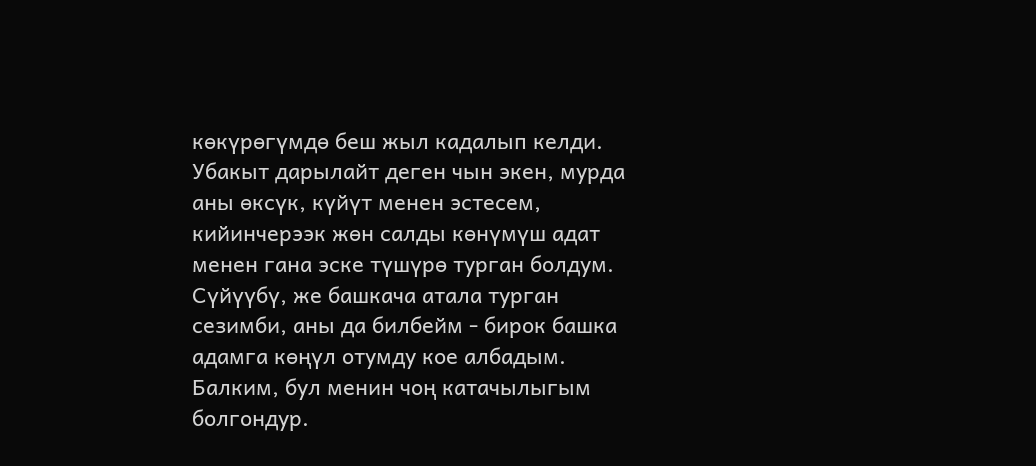көкүрөгүмдө беш жыл кадалып келди. Убакыт дарылайт деген чын экен, мурда аны өксүк, күйүт менен эстесем, кийинчерээк жөн салды көнүмүш адат менен гана эске түшүрө турган болдум. Сүйүүбү, же башкача атала турган сезимби, аны да билбейм - бирок башка адамга көңүл отумду кое албадым. Балким, бул менин чоң катачылыгым болгондур.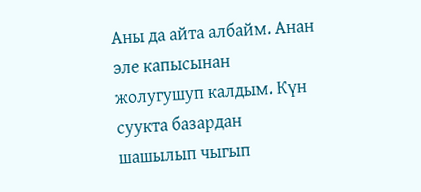Аны да айта албайм. Анан эле капысынан жолугушуп калдым. Күн суукта базардан шашылып чыгып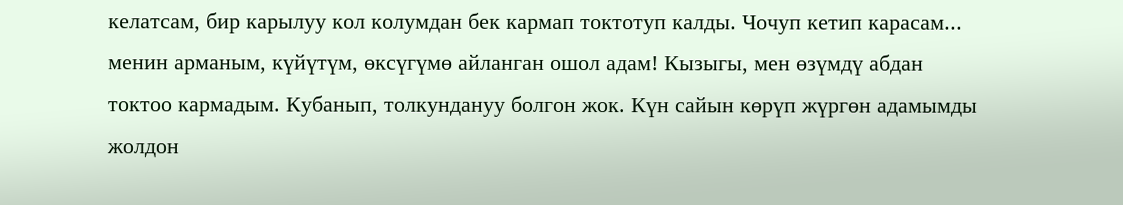келатсам, бир карылуу кол колумдан бек кармап токтотуп калды. Чочуп кетип карасам... менин арманым, күйүтүм, өксүгүмө айланган ошол адам! Кызыгы, мен өзүмдү абдан токтоо кармадым. Кубанып, толкундануу болгон жок. Күн сайын көрүп жүргөн адамымды жолдон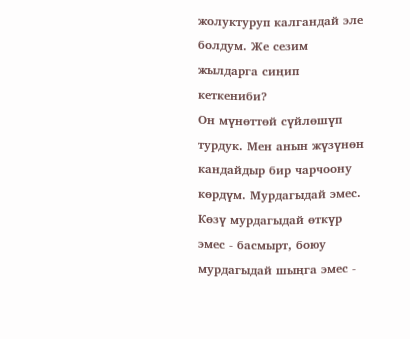жолуктуруп калгандай эле болдум. Же сезим жылдарга сиңип кеткениби?
Он мүнөттөй сүйлөшүп турдук. Мен анын жүзүнөн кандайдыр бир чарчоону көрдүм. Мурдагыдай эмес. Көзү мурдагыдай өткүр эмес - басмырт, боюу мурдагыдай шыңга эмес -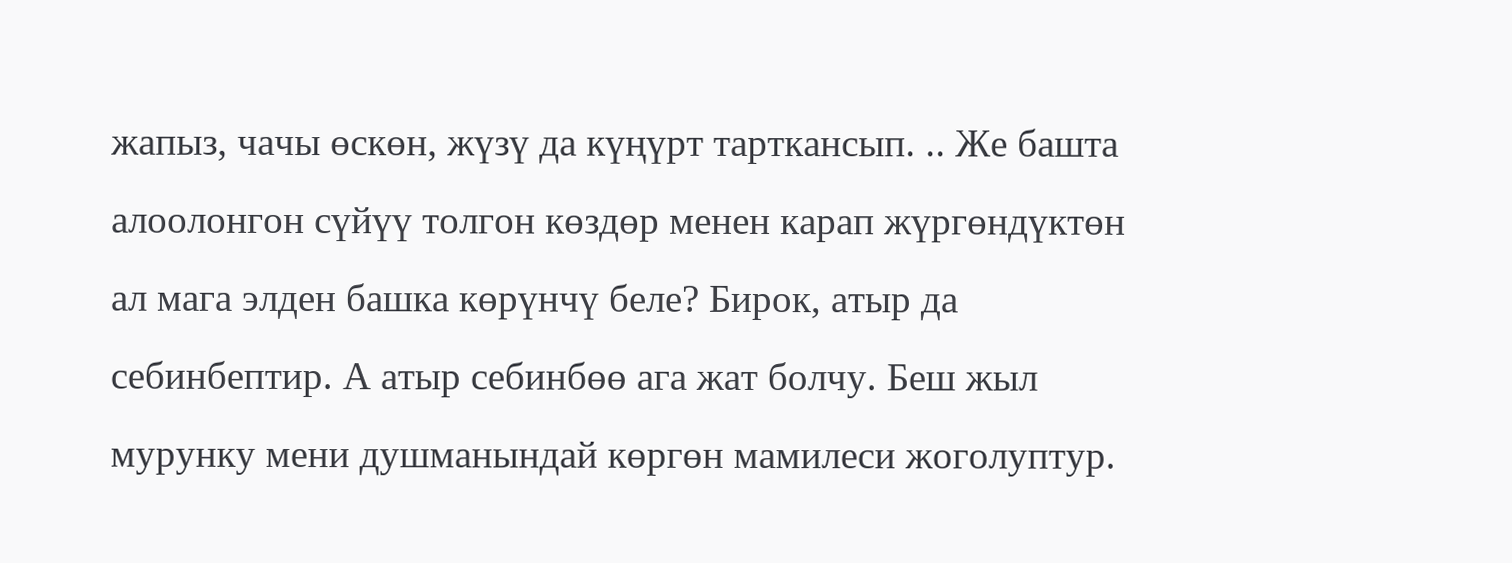жапыз, чачы өскөн, жүзү да күңүрт тарткансып. .. Же башта алоолонгон сүйүү толгон көздөр менен карап жүргөндүктөн ал мага элден башка көрүнчү беле? Бирок, атыр да себинбептир. А атыр себинбөө ага жат болчу. Беш жыл мурунку мени душманындай көргөн мамилеси жоголуптур.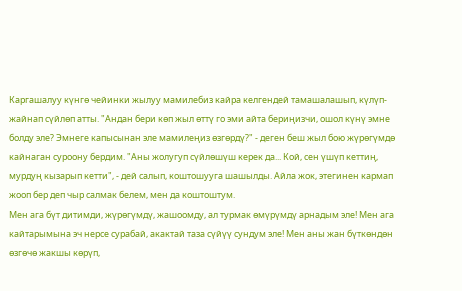Каргашалуу күнгө чейинки жылуу мамилебиз кайра келгендей тамашалашып, күлүп-жайнап сүйлөп атты. "Андан бери көп жыл өттү го эми айта бериңизчи, ошол күнү эмне болду эле? Эмнеге капысынан эле мамилеңиз өзгөрдү?" - деген беш жыл бою жүрөгүмдө кайнаган суроону бердим. "Аны жолугуп сүйлөшүш керек да... Кой, сен үшүп кеттиң, мурдуң кызарып кетти", - дей салып, коштошууга шашылды. Айла жок, этегинен кармап жооп бер деп чыр салмак белем, мен да коштоштум.
Мен ага бүт дитимди, жүрөгүмдү, жашоомду, ал турмак өмүрүмдү арнадым эле! Мен ага кайтарымына эч нерсе сурабай, акактай таза сүйүү сундум эле! Мен аны жан бүткөндөн өзгөчө жакшы көрүп,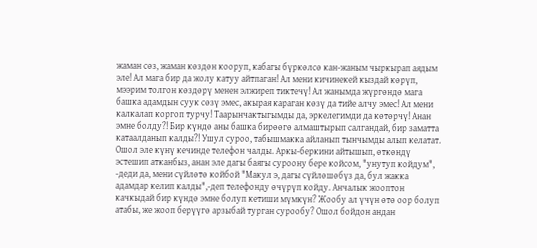жаман сөз, жаман көздөн кооруп, кабагы бүркөлсө кан-жаным чыркырап аядым эле! Ал мага бир да жолу катуу айтпаган! Ал мени кичинекей кыздай көрүп, мээрим толгон көздөрү менен элжиреп тиктечү! Ал жанымда жүргөндө мага башка адамдын суук сөзү эмес, акырая караган көзү да тийе алчу эмес! Ал мени калкалап коргоп турчу! Таарынчактыгымды да, эркелегимди да көтөрчү! Анан эмне болду?! Бир күндө аны башка бирөөгө алмаштырып салгандай, бир заматта катаалданып калды?! Ушул суроо, табышмакка айланып тынчымды алып келатат.
Ошол эле күнү кечинде телефон чалды. Аркы-беркини айтышып, өткөндү эстешип атканбыз, анан эле дагы баягы суроону бере койсом, "унутуп койдум", -деди да, мени сүйлөтө койбой "Макул э, дагы сүйлөшөбүз да, бул жакка адамдар келип калды",-деп телефонду өчүрүп койду. Анчалык жооптон качкыдай бир күндө эмне болуп кетиши мүмкүн? Жообу ал үчүн өтө оор болуп атабы, же жооп берүүгө арзыбай турган сурообу? Ошол бойдон андан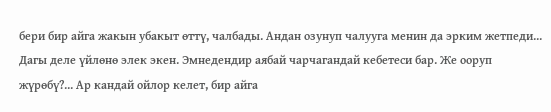бери бир айга жакын убакыт өттү, чалбады. Андан озунуп чалууга менин да эрким жетпеди...
Дагы деле үйлөнө элек экен. Эмнедендир аябай чарчагандай кебетеси бар. Же ооруп жүрөбү?... Ар кандай ойлор келет, бир айга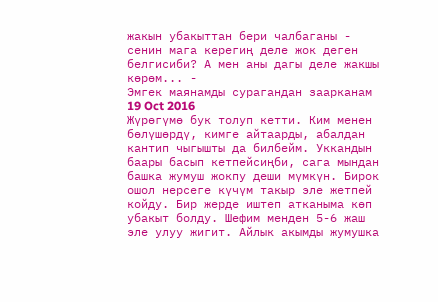жакын убакыттан бери чалбаганы - сенин мага керегиң деле жок деген белгисиби? А мен аны дагы деле жакшы көрөм... -
Эмгек маянамды сурагандан заарканам
19 Oct 2016
Жүрөгүмө бук толуп кетти. Ким менен бөлүшөрдү, кимге айтаарды, абалдан кантип чыгышты да билбейм. Уккандын баары басып кетпейсиңби, сага мындан башка жумуш жокпу деши мүмкүн. Бирок ошол нерсеге күчүм такыр эле жетпей койду. Бир жерде иштеп атканыма көп убакыт болду. Шефим менден 5-6 жаш эле улуу жигит. Айлык акымды жумушка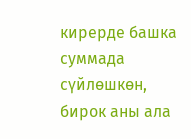кирерде башка суммада сүйлөшкөн, бирок аны ала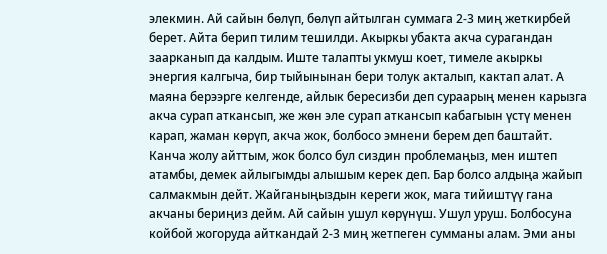элекмин. Ай сайын бөлүп, бөлүп айтылган суммага 2-3 миң жеткирбей берет. Айта берип тилим тешилди. Акыркы убакта акча сурагандан заарканып да калдым. Иште талапты укмуш коет, тимеле акыркы энергия калгыча, бир тыйынынан бери толук акталып, кактап алат. А маяна берээрге келгенде, айлык бересизби деп сураарың менен карызга акча сурап аткансып, же жөн эле сурап аткансып кабагыын үстү менен карап, жаман көрүп, акча жок, болбосо эмнени берем деп баштайт. Канча жолу айттым, жок болсо бул сиздин проблемаңыз, мен иштеп атамбы, демек айлыгымды алышым керек деп. Бар болсо алдыңа жайып салмакмын дейт. Жайганыңыздын кереги жок, мага тийиштүү гана акчаны бериңиз дейм. Ай сайын ушул көрүнүш. Ушул уруш. Болбосуна койбой жогоруда айткандай 2-3 миң жетпеген сумманы алам. Эми аны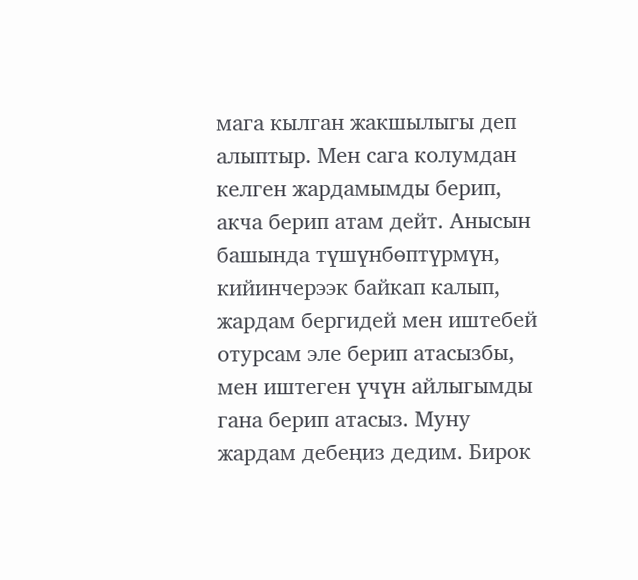мага кылган жакшылыгы деп алыптыр. Мен сага колумдан келген жардамымды берип, акча берип атам дейт. Анысын башында түшүнбөптүрмүн, кийинчерээк байкап калып, жардам бергидей мен иштебей отурсам эле берип атасызбы, мен иштеген үчүн айлыгымды гана берип атасыз. Муну жардам дебеңиз дедим. Бирок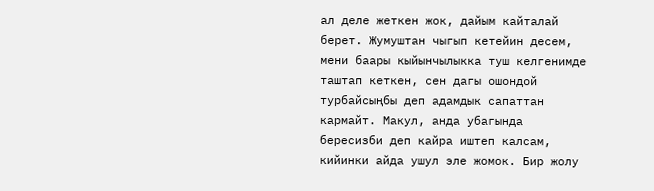ал деле жеткен жок, дайым кайталай берет. Жумуштан чыгып кетейин десем, мени баары кыйынчылыкка туш келгенимде таштап кеткен, сен дагы ошондой турбайсыңбы деп адамдык сапаттан кармайт. Макул, анда убагында бересизби деп кайра иштеп калсам, кийинки айда ушул эле жомок. Бир жолу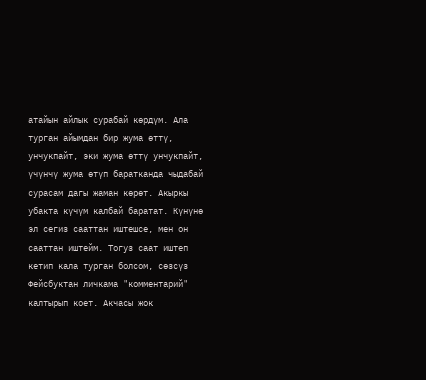атайын айлык сурабай көрдүм. Ала турган айымдан бир жума өттү, унчукпайт, эки жума өттү унчукпайт, үчүнчү жума өтүп баратканда чыдабай сурасам дагы жаман көрөт. Акыркы убакта күчүм калбай баратат. Күнүнө эл сегиз сааттан иштешсе, мен он сааттан иштейм. Тогуз саат иштеп кетип кала турган болсом, сөзсүз Фейсбуктан личкама "комментарий" калтырып коет. Акчасы жок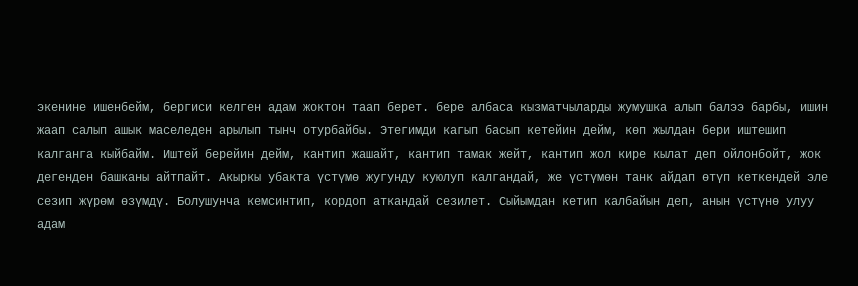экенине ишенбейм, бергиси келген адам жоктон таап берет. бере албаса кызматчыларды жумушка алып балээ барбы, ишин жаап салып ашык маселеден арылып тынч отурбайбы. Этегимди кагып басып кетейин дейм, көп жылдан бери иштешип калганга кыйбайм. Иштей берейин дейм, кантип жашайт, кантип тамак жейт, кантип жол кире кылат деп ойлонбойт, жок дегенден башканы айтпайт. Акыркы убакта үстүмө жугунду куюлуп калгандай, же үстүмөн танк айдап өтүп кеткендей эле сезип жүрөм өзүмдү. Болушунча кемсинтип, кордоп аткандай сезилет. Сыйымдан кетип калбайын деп, анын үстүнө улуу адам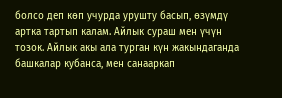болсо деп көп учурда урушту басып, өзүмдү артка тартып калам. Айлык сураш мен үчүн тозок. Айлык акы ала турган күн жакындаганда башкалар кубанса, мен санааркап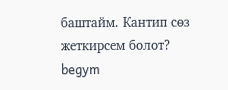баштайм. Кантип сөз жеткирсем болот?
begym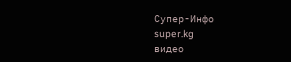Супер-Инфо
super.kg
видео